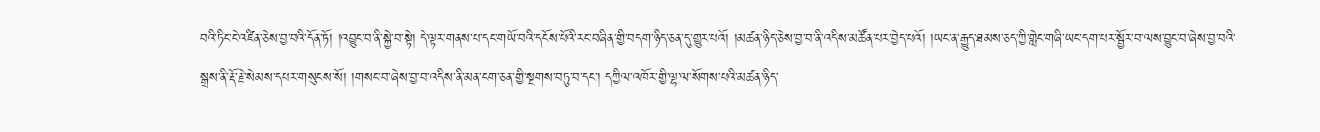བའི་ཏིང་ངེ་འཛིན་ཅེས་བྱ་བའི་དོན་ཏོ། །འབྱུང་བ་ནི་སྐྱེ་བ་སྟེ། དེ་ལྟར་གནས་པ་དང་གཡོ་བའི་དངོས་པོའི་རང་བཞིན་གྱི་བདག་ཉིད་ཅན་དུ་གྱུར་པའོ། །མཚན་ཉིད་ཅེས་བྱ་བ་ནི་འདིས་མཚོན་པར་བྱེད་པའོ། །ཡང་ན་རྒྱུད་ཐམས་ཅད་ཀྱི་གླེང་གཞི་ཡང་དག་པར་སྦྱོར་བ་ལས་བྱུང་བ་ཞེས་བྱ་བའི་སྒྲས་ནི་རྡོ་རྗེ་སེམས་དཔར་གསུངས་སོ། །གསང་བ་ཞེས་བྱ་བ་འདིས་ནི་མན་ངག་ཅན་གྱི་སྔགས་བཏུ་བ་དང་། དཀྱིལ་འཁོར་གྱི་ལྷ་ལ་སོགས་པའི་མཚན་ཉིད་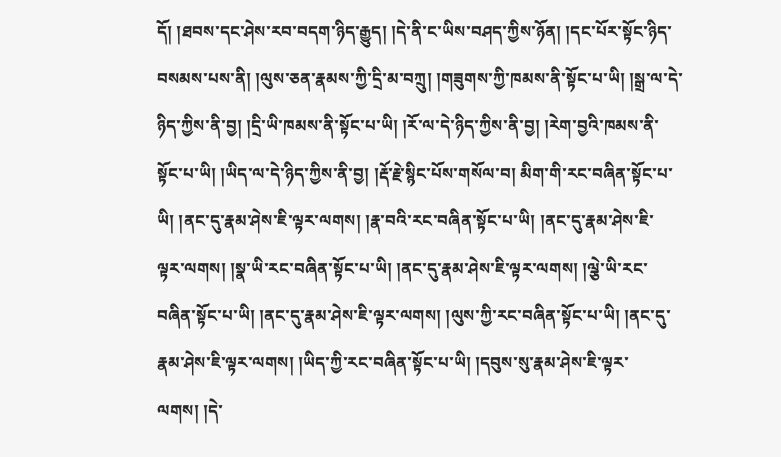དོ། །ཐབས་དང་ཤེས་རབ་བདག་ཉིད་རྒྱུད། །དེ་ནི་ང་ཡིས་བཤད་ཀྱིས་ཉོན། །དང་པོར་སྟོང་ཉིད་བསམས་པས་ནི། །ལུས་ཅན་རྣམས་ཀྱི་དྲི་མ་བཀྲུ། །གཟུགས་ཀྱི་ཁམས་ནི་སྟོང་པ་ཡི། །སྒྲ་ལ་དེ་ཉིད་ཀྱིས་ནི་བྱ། །དྲི་ཡི་ཁམས་ནི་སྟོང་པ་ཡི། །རོ་ལ་དེ་ཉིད་ཀྱིས་ནི་བྱ། །རེག་བྱའི་ཁམས་ནི་སྟོང་པ་ཡི། །ཡིད་ལ་དེ་ཉིད་ཀྱིས་ནི་བྱ། །རྡོ་རྗེ་སྙིང་པོས་གསོལ་བ། མིག་གི་རང་བཞིན་སྟོང་པ་ཡི། །ནང་དུ་རྣམ་ཤེས་ཇི་ལྟར་ལགས། །རྣ་བའི་རང་བཞིན་སྟོང་པ་ཡི། །ནང་དུ་རྣམ་ཤེས་ཇི་ལྟར་ལགས། །སྣ་ཡི་རང་བཞིན་སྟོང་པ་ཡི། །ནང་དུ་རྣམ་ཤེས་ཇི་ལྟར་ལགས། །ལྕེ་ཡི་རང་བཞིན་སྟོང་པ་ཡི། །ནང་དུ་རྣམ་ཤེས་ཇི་ལྟར་ལགས། །ལུས་ཀྱི་རང་བཞིན་སྟོང་པ་ཡི། །ནང་དུ་རྣམ་ཤེས་ཇི་ལྟར་ལགས། །ཡིད་ཀྱི་རང་བཞིན་སྟོང་པ་ཡི། །དབུས་སུ་རྣམ་ཤེས་ཇི་ལྟར་ལགས། །དེ་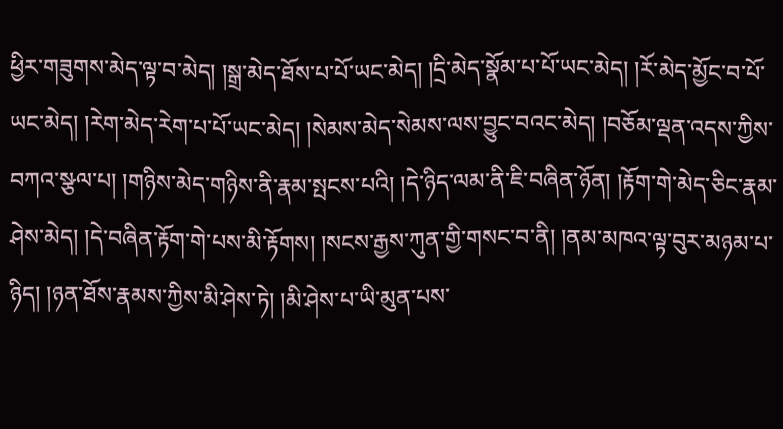ཕྱིར་གཟུགས་མེད་ལྟ་བ་མེད། །སྒྲ་མེད་ཐོས་པ་པོ་ཡང་མེད། །དྲི་མེད་སྣོམ་པ་པོ་ཡང་མེད། །རོ་མེད་མྱོང་བ་པོ་ཡང་མེད། །རེག་མེད་རེག་པ་པོ་ཡང་མེད། །སེམས་མེད་སེམས་ལས་བྱུང་བའང་མེད། །བཅོམ་ལྡན་འདས་ཀྱིས་བཀའ་སྩལ་པ། །གཉིས་མེད་གཉིས་ནི་རྣམ་སྤངས་པའི། །དེ་ཉིད་ལམ་ནི་ཇི་བཞིན་ཉོན། །རྟོག་གེ་མེད་ཅིང་རྣམ་ཤེས་མེད། །དེ་བཞིན་རྟོག་གེ་པས་མི་རྟོགས། །སངས་རྒྱས་ཀུན་གྱི་གསང་བ་ནི། །ནམ་མཁའ་ལྟ་བུར་མཉམ་པ་ཉིད། །ཉན་ཐོས་རྣམས་ཀྱིས་མི་ཤེས་ཏེ། །མི་ཤེས་པ་ཡི་མུན་པས་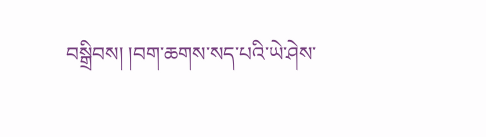བསྒྲིབས། །བག་ཆགས་སད་པའི་ཡེ་ཤེས་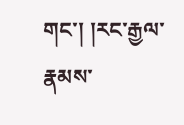གང་། །རང་རྒྱལ་རྣམས་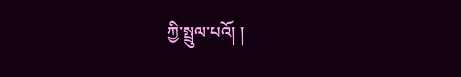ཀྱི་སྤྲུལ་པའོ། །